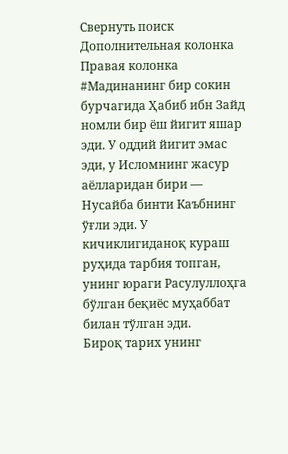Свернуть поиск
Дополнительная колонка
Правая колонка
#Мадинанинг бир сокин бурчагида Ҳабиб ибн Зайд номли бир ёш йигит яшар эди. У оддий йигит эмас эди, у Исломнинг жасур аёлларидан бири — Нусайба бинти Каъбнинг ўғли эди. У кичиклигиданоқ кураш руҳида тарбия топган, унинг юраги Расулуллоҳга бўлган беқиёс муҳаббат билан тўлган эди.
Бироқ тарих унинг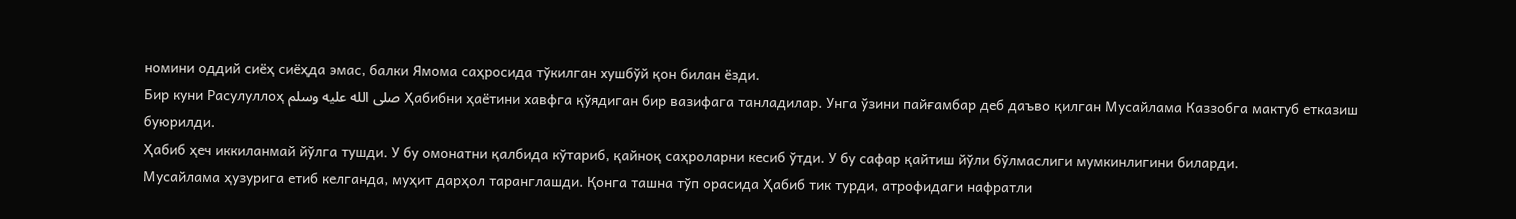номини оддий сиёҳ сиёҳда эмас, балки Ямома саҳросида тўкилган хушбўй қон билан ёзди.
Бир куни Расулуллоҳ صلى الله عليه وسلم Ҳабибни ҳаётини хавфга қўядиган бир вазифага танладилар. Унга ўзини пайғамбар деб даъво қилган Мусайлама Каззобга мактуб етказиш буюрилди.
Ҳабиб ҳеч иккиланмай йўлга тушди. У бу омонатни қалбида кўтариб, қайноқ саҳроларни кесиб ўтди. У бу сафар қайтиш йўли бўлмаслиги мумкинлигини биларди.
Мусайлама ҳузурига етиб келганда, муҳит дарҳол таранглашди. Қонга ташна тўп орасида Ҳабиб тик турди, атрофидаги нафратли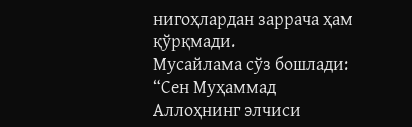нигоҳлардан заррача ҳам қўрқмади.
Мусайлама сўз бошлади:
“Сен Муҳаммад Аллоҳнинг элчиси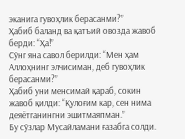эканига гувоҳлик берасанми?”
Ҳабиб баланд ва қатъий овозда жавоб берди: “Ҳа!”
Сўнг яна савол берилди: “Мен ҳам Аллоҳнинг элчисиман, деб гувоҳлик берасанми?”
Ҳабиб уни менсимай қараб, сокин жавоб қилди: “Қулоғим кар, сен нима деяётганингни эшитмаяпман.”
Бу сўзлар Мусайламани ғазабга солди.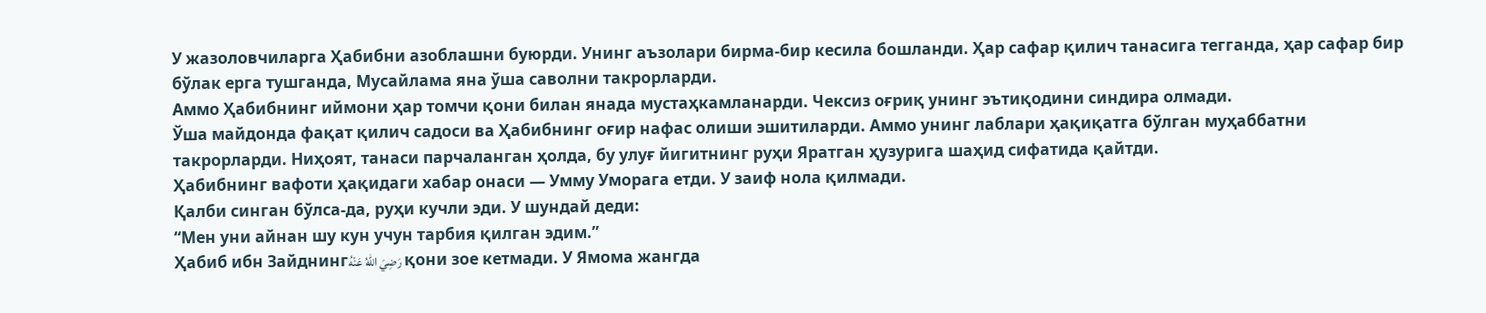У жазоловчиларга Ҳабибни азоблашни буюрди. Унинг аъзолари бирма-бир кесила бошланди. Ҳар сафар қилич танасига тегганда, ҳар сафар бир бўлак ерга тушганда, Мусайлама яна ўша саволни такрорларди.
Аммо Ҳабибнинг иймони ҳар томчи қони билан янада мустаҳкамланарди. Чексиз оғриқ унинг эътиқодини синдира олмади.
Ўша майдонда фақат қилич садоси ва Ҳабибнинг оғир нафас олиши эшитиларди. Аммо унинг лаблари ҳақиқатга бўлган муҳаббатни такрорларди. Ниҳоят, танаси парчаланган ҳолда, бу улуғ йигитнинг руҳи Яратган ҳузурига шаҳид сифатида қайтди.
Ҳабибнинг вафоти ҳақидаги хабар онаси — Умму Уморага етди. У заиф нола қилмади.
Қалби синган бўлса-да, руҳи кучли эди. У шундай деди:
“Мен уни айнан шу кун учун тарбия қилган эдим.”
Ҳабиб ибн Зайднингرَضِيَ اللهُ عَنْهُ қони зое кетмади. У Ямома жангда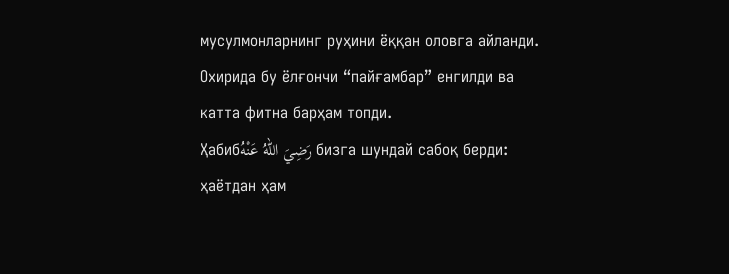мусулмонларнинг руҳини ёққан оловга айланди.
Охирида бу ёлғончи “пайғамбар” енгилди ва катта фитна барҳам топди.
Ҳабибرَضِيَ اللهُ عَنْهُ бизга шундай сабоқ берди: ҳаётдан ҳам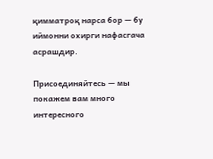қимматроқ нарса бор — бу иймонни охирги нафасгача асрашдир.

Присоединяйтесь — мы покажем вам много интересного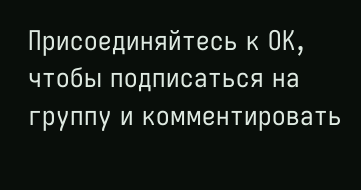Присоединяйтесь к ОК, чтобы подписаться на группу и комментировать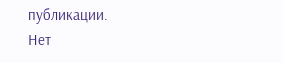публикации.
Нет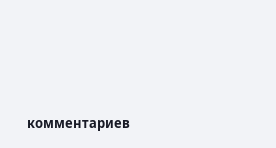комментариев